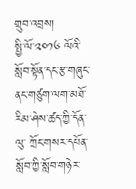གྲུབ་འབྲས།
སྤྱི་ལོ་༢༠༡༦ ལོའི་ སློབ་སྟོན་དང་རྩ་གཞུང་ནང་གཙུག་ལག་མཐོ་རིམ་ཤེས་ཚད་ཀྱི་དོན་ལུ་ ཀྲོང་གསར་དཔོན་སློབ་ཀྱི་སློབ་གཉེར་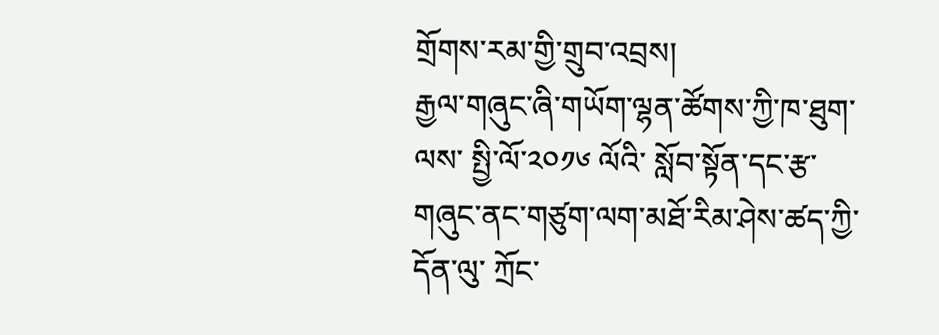གྲོགས་རམ་གྱི་གྲུབ་འབྲས།
རྒྱལ་གཞུང་ཞི་གཡོག་ལྷན་ཚོགས་ཀྱི་ཁ་ཐུག་ལས་ སྤྱི་ལོ་༢༠༡༦ ལོའི་ སློབ་སྟོན་དང་རྩ་གཞུང་ནང་གཙུག་ལག་མཐོ་རིམ་ཤེས་ཚད་ཀྱི་དོན་ལུ་ ཀྲོང་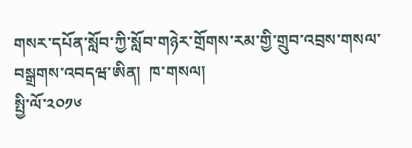གསར་དཔོན་སློབ་ཀྱི་སློབ་གཉེར་གྲོགས་རམ་གྱི་གྲུབ་འབྲས་གསལ་བསྒྲགས་འབདཝ་ཨིན།  ཁ་གསལ།
སྤྱི་ལོ་༢༠༡༦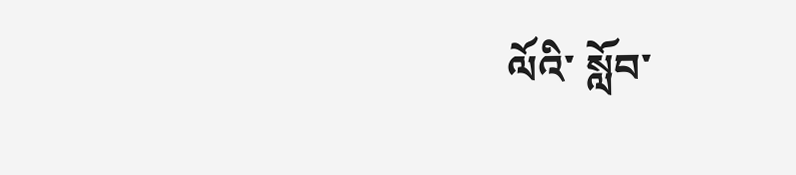ལོའི་ སློབ་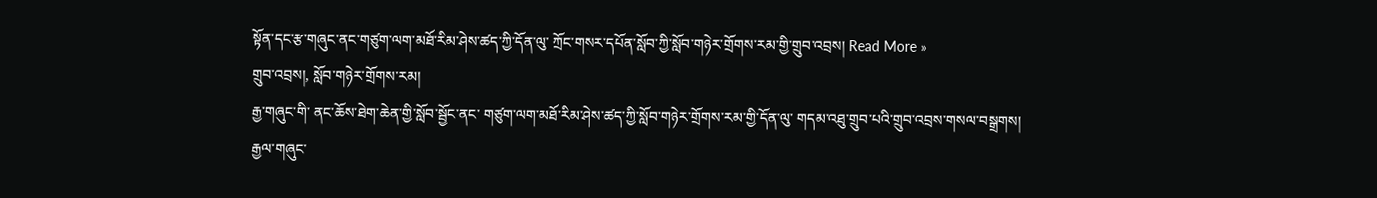སྟོན་དང་རྩ་གཞུང་ནང་གཙུག་ལག་མཐོ་རིམ་ཤེས་ཚད་ཀྱི་དོན་ལུ་ ཀྲོང་གསར་དཔོན་སློབ་ཀྱི་སློབ་གཉེར་གྲོགས་རམ་གྱི་གྲུབ་འབྲས། Read More »
གྲུབ་འབྲས།, སློབ་གཉེར་གྲོགས་རམ།
རྒྱ་གཞུང་གི་ ནང་ཆོས་ཐེག་ཆེན་གྱི་སློབ་སྦྱོང་ནང་ གཙུག་ལག་མཐོ་རིམ་ཤེས་ཚད་ཀྱི་སློབ་གཉེར་གྲོགས་རམ་གྱི་དོན་ལུ་ གདམ་འཐུ་གྲུབ་པའི་གྲུབ་འབྲས་གསལ་བསྒྲགས།
རྒྱལ་གཞུང་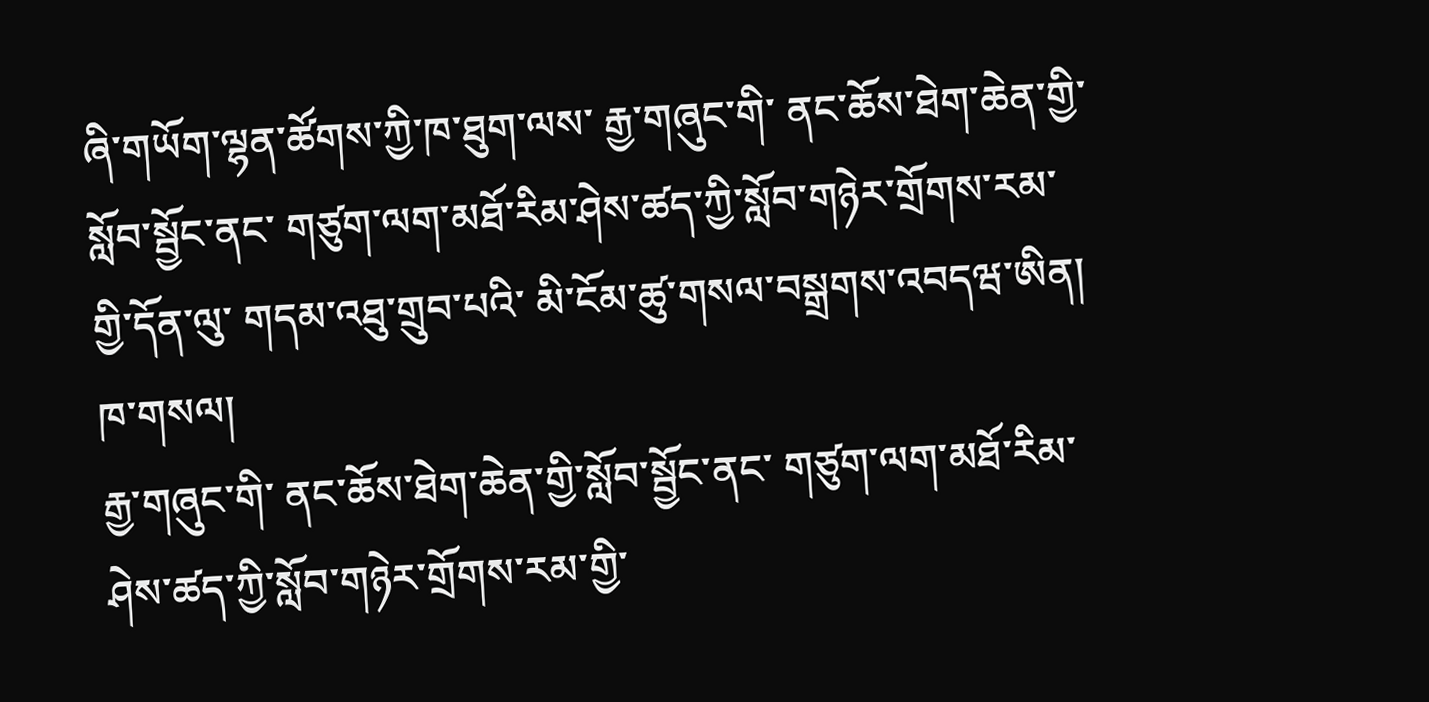ཞི་གཡོག་ལྷན་ཚོགས་ཀྱི་ཁ་ཐུག་ལས་ རྒྱ་གཞུང་གི་ ནང་ཆོས་ཐེག་ཆེན་གྱི་སློབ་སྦྱོང་ནང་ གཙུག་ལག་མཐོ་རིམ་ཤེས་ཚད་ཀྱི་སློབ་གཉེར་གྲོགས་རམ་གྱི་དོན་ལུ་ གདམ་འཐུ་གྲུབ་པའི་ མི་ངོམ་ཚུ་གསལ་བསྒྲགས་འབདཝ་ཨིན།   ཁ་གསལ།
རྒྱ་གཞུང་གི་ ནང་ཆོས་ཐེག་ཆེན་གྱི་སློབ་སྦྱོང་ནང་ གཙུག་ལག་མཐོ་རིམ་ཤེས་ཚད་ཀྱི་སློབ་གཉེར་གྲོགས་རམ་གྱི་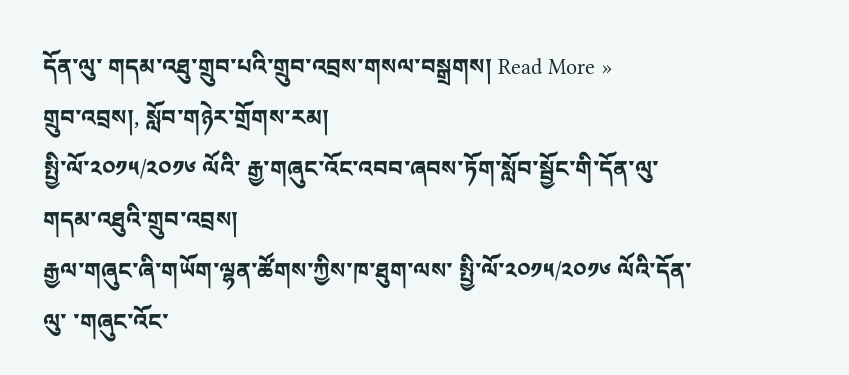དོན་ལུ་ གདམ་འཐུ་གྲུབ་པའི་གྲུབ་འབྲས་གསལ་བསྒྲགས། Read More »
གྲུབ་འབྲས།, སློབ་གཉེར་གྲོགས་རམ།
སྤྱི་ལོ་༢༠༡༥/༢༠༡༦ ལོའི་ རྒྱ་གཞུང་འོང་འབབ་ཞབས་ཏོག་སློབ་སྦྱོང་གི་དོན་ལུ་ གདམ་འཐུའི་གྲུབ་འབྲས།
རྒྱལ་གཞུང་ཞི་གཡོག་ལྷན་ཚོགས་ཀྱིས་ཁ་ཐུག་ལས་ སྤྱི་ལོ་༢༠༡༥/༢༠༡༦ ལོའི་དོན་ལུ་ ་གཞུང་འོང་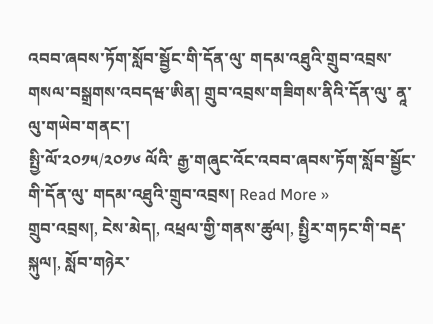འབབ་ཞབས་ཏོག་སློབ་སྦྱོང་གི་དོན་ལུ་ གདམ་འཐུའི་གྲུབ་འབྲས་གསལ་བསྒྲགས་འབདཝ་ཨིན། གྲུབ་འབྲས་གཟིགས་ནིའི་དོན་ལུ་ ནཱ་ལུ་གཡེབ་གནང་།
སྤྱི་ལོ་༢༠༡༥/༢༠༡༦ ལོའི་ རྒྱ་གཞུང་འོང་འབབ་ཞབས་ཏོག་སློབ་སྦྱོང་གི་དོན་ལུ་ གདམ་འཐུའི་གྲུབ་འབྲས། Read More »
གྲུབ་འབྲས།, ངེས་མེད།, འཕྲལ་གྱི་གནས་ཚུལ།, སྤྱིར་གཏང་གི་བརྡ་སྐུལ།, སློབ་གཉེར་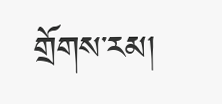གྲོགས་རམ།